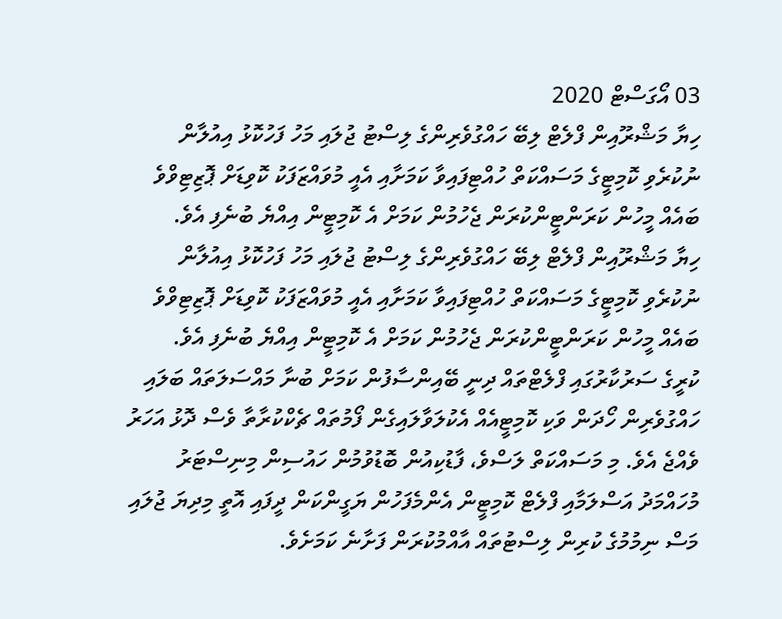03 އޯގަސްޓް 2020
ހިޔާ މަޝްރޫއިން ފްލެޓް ލިބޭ ހައްގުވެރިންގެ ލިސްޓު ޖުލައި މަހު ފަހުކޮޅު އިއުލާން ނުކުރެވި ކޮމިޓީގެ މަސައްކަތް ހުއްޓިފައިވާ ކަމަށާއި އެއީ މުވައްޒަފަކު ކޮވިޑަށް ޕޮޒިޓިވްވެ ބައެއް މީހުން ކަރަންޓީންކުރަން ޖެހުމުން ކަމަށް އެ ކޮމިޓީން އިއްޔެ ބުނެފި އެވެ.
ހިޔާ މަޝްރޫއިން ފްލެޓް ލިބޭ ހައްގުވެރިންގެ ލިސްޓު ޖުލައި މަހު ފަހުކޮޅު އިއުލާން ނުކުރެވި ކޮމިޓީގެ މަސައްކަތް ހުއްޓިފައިވާ ކަމަށާއި އެއީ މުވައްޒަފަކު ކޮވިޑަށް ޕޮޒިޓިވްވެ ބައެއް މީހުން ކަރަންޓީންކުރަން ޖެހުމުން ކަމަށް އެ ކޮމިޓީން އިއްޔެ ބުނެފި އެވެ.
ކުރީގެ ސަރުކާރުގައި ފްލެޓްތައް ދިނީ ބޭއިންސާފުން ކަމަށް ބުނާ މައްސަލަތައް ބަލައި ހައްގުވެރިން ހޯދަން ވަކި ކޮމިޓީއެއް އެކުލަވާލައިގެން ފޯމުތައް ޗެކްކުރާތާ ވެސް ދޮޅު އަހަރު ވެއްޖެ އެވެ. މި މަސައްކަތް ލަސްވެ، ފާޑުކިއުން ބޮޑުވުމުން ހައުސިން މިނިސްޓަރު މުހައްމަދު އަސްލަމާއި ފްލެޓް ކޮމިޓީން އެންމެފަހުން ޔަގީންކަން ދީފައި އޮތީ މިދިޔަ ޖުލައި މަސް ނިމުމުގެ ކުރިން ލިސްޓުތައް އާއްމުކުރަން ފަށާނެ ކަމަށެވެ.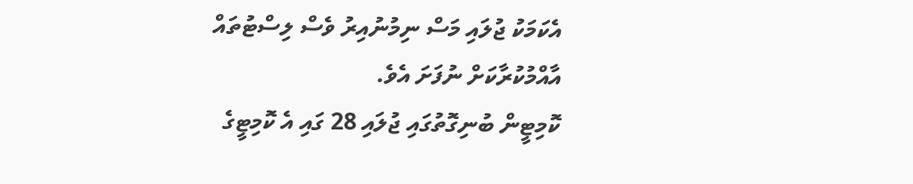އެކަމަކު ޖުލައި މަސް ނިމުނުއިރު ވެސް ލިސްޓުތައް އާއްމުކުރާކަށް ނުފަށަ އެވެ.
ކޮމިޓީން ބުނިގޮތުގައި ޖުލައި 28 ގައި އެ ކޮމިޓީގެ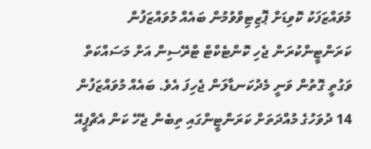މުވައްޒަފަކު ކޮވިޑަށް ޕޮޒިޓިވްވުމުން ބައެއް މުވައްޒަފުން ކަރަންޓީންކުރަން ޖެހި ކޮންޓެކްޓް ޓްރޭސިން އަށް މަސައްކަތް ވަގުތީ ގޮތުން ވަނީ މެދުކަނޑާލަން ޖެހިފަ އެވެ. ބައެއް މުވައްޒަފުން 14 ދުވަހުގެ މުއްދަތަށް ކަރަންޓީންގައި ތިބެން ޖެހޭ ކަން އެޗްޕީއޭ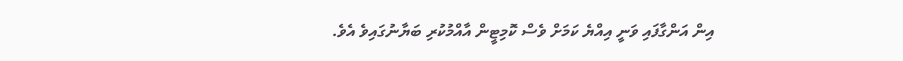އިން އަންގާފައި ވަނީ އިއްޔެ ކަމަށް ވެސް ކޮމިޓީން އާއްމުކުރި ބަޔާނުގައިވެ އެވެ.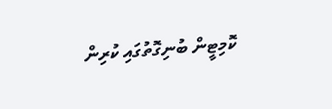ކޮމިޓީން ބުނިގޮތުގައި ކުރިން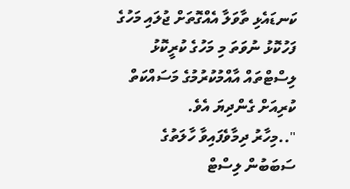ކަނޑައެޅި ތާވަލާ އެއްގޮތަށް ޖުލައި މަހުގެ ފަހުކޮޅު ނުވަތަ މި މަހުގެ ކުރީކޮޅު ލިސްޓްތައް އާއްމުކުރުމުގެ މަސައްކަތް ކުރިއަށް ގެންދިޔަ އެވެ.
"..މިހާރު ދިމާވެފައިވާ ހާލަތުގެ ސަބަބުން ލިސްޓް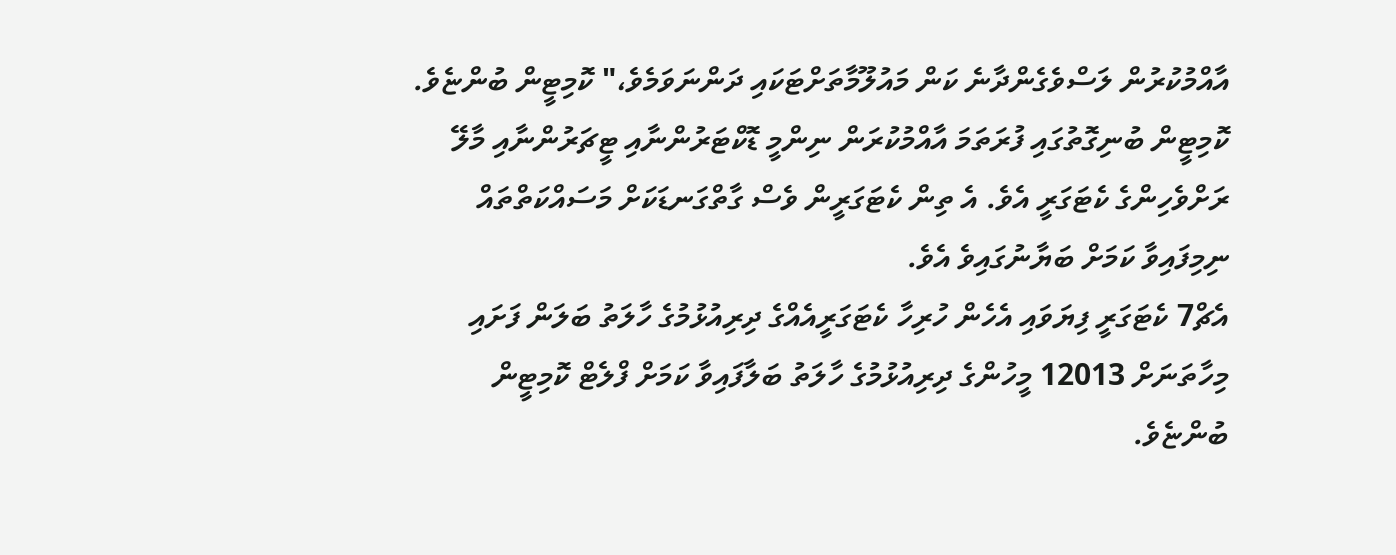އާއްމުކުރުން ލަސްވެގެންދާނެ ކަން މައުލޫމާތަށްޓަކައި ދަންނަވަމެވެ،" ކޮމިޓީން ބުންޏެވެ.
ކޮމިޓީން ބުނިގޮތުގައި ފުރަތަމަ އާއްމުކުރަން ނިންމީ ޑޮކްޓަރުންނާއި ޓީޗަރުންނާއި މާލޭ ރަށްވެހިންގެ ކެޓަގަރީ އެވެ. އެ ތިން ކެޓަގަރީން ވެސް ގާތްގަނޑަކަށް މަސައްކަތްތައް ނިމިފައިވާ ކަމަށް ބަޔާނުގައިވެ އެވެ.
އެޗް7 ކެޓަގަރީ ފިޔަވައި އެހެން ހުރިހާ ކެޓަގަރީއެއްގެ ދިރިއުޅުމުގެ ހާލަތު ބަލަން ފަށައި މިހާތަނަށް 12013 މީހުންގެ ދިރިއުޅުމުގެ ހާލަތު ބަލާފައިވާ ކަމަށް ފްލެޓް ކޮމިޓީން ބުންޏެވެ.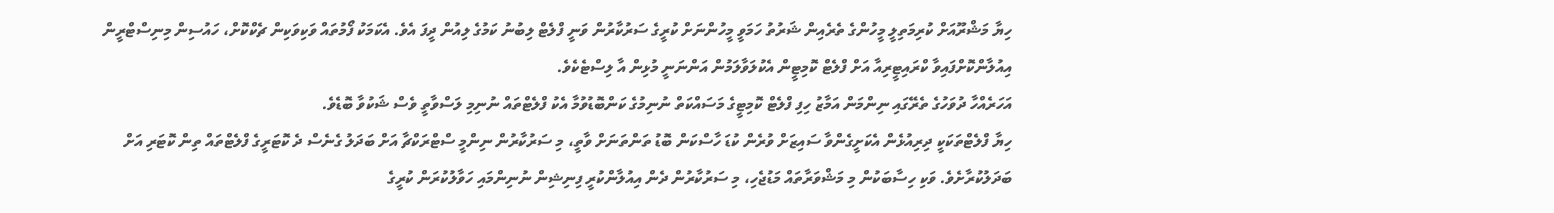ހިޔާ މަޝްރޫއަށް ކުރިމަތިލީ މީހުންގެ ތެރެއިން ޝަރުތު ހަމަވީ މީހުންނަށް ކުރީގެ ސަރުކާރުން ވަނީ ފްލެޓް ލިބުނު ކަމުގެ ލިއުން ދީފަ އެވެ. އެކަމަކު ފޯމުތައް ވަކިވަކިން ޗެކްކޮށް، ހައުސިން މިނިސްޓްރީން އިއުލާންކޮށްފައިވާ ކްރައިޓީރިއާ އަށް ފްލެޓް ކޮމިޓީން އެކުލަވާލަމުން އަންނަނީ މުޅިން އާ ލިސްޓެކެވެ.
އަހަރެއްހާ ދުވަހުގެ ތެރޭގައި ނިންމަން އަމާޒު ހިފި ފްލެޓް ކޮމިޓީގެ މަސައްކަތް ނުނިމުގެ ކަންބޮޑުވުމާ އެކު ފްލެޓްތައް ނުނިމި ލަސްވާތީ ވެސް ޝަކުވާ ބޮޑެވެ.
ހިޔާ ފްލެޓްތަކަކީ ދިރިއުޅެން އެކަށީގެންވާ ސައިޒަށް ވުރެން ކުޑަ ހާސްކަން ބޮޑު ތަންތަނަށް ވާތީ، މި ސަރުކާރުން ނިންމީ ސްޓްރަކްޗާ އަށް ބަދަލު ގެނެސް ދެ ކޮޓަރީގެ ފްލެޓްތައް ތިން ކޮޓަރި އަށް ބަދަލުކުރާށެވެ. ވަކި ހިސާބަކުން މި މަޝްވަރާތައް މަޑުޖެހި، މި ސަރުކާރުން ދެން އިއުލާންކުރީ ފިނިޝިން ނުނިންމައި ހަވާލުކުރަން ކުރީގެ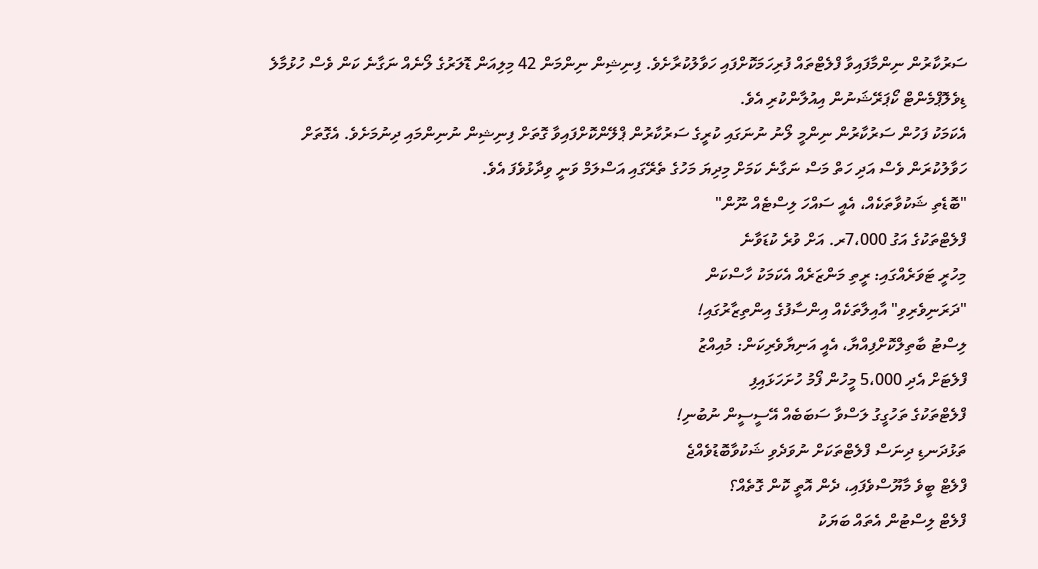ސަރުކާރުން ނިންމާފައިވާ ފްލެޓްތައް ފުރިހަމަކޮށްފައި ހަވާލުކުރާށެވެ. ފިނިޝިން ނިންމަން 42 މިލިއަން ޑޮލަރުގެ ލޯނެއް ނަގާނެ ކަން ވެސް ހުޅުމާލެ ޑިވެލޮޕްމެންޓް ކޯޕަރޭޝަނުން އިއުލާންކުރި އެވެ.
އެކަމަކު ފަހުން ސަރުކާރުން ނިންމީ ލޯނު ނުނަގައި ކުރީގެ ސަރުކާރުން ޕްލޭންކޮށްފައިވާ ގޮތަށް ފިނިޝިން ނުނިންމައި ދިނުމަށެވެ. އެގޮތަށް ހަވާލުކުރަން ވެސް އަދި ހަތް މަސް ނަގާނެ ކަމަށް މިދިޔަ މަހުގެ ތެރޭގައި އަސްލަމް ވަނީ ވިދާޅުވެފަ އެވެ.
"ބޮޑެތި ޝަކުވާތަކެއް، އެއީ ސައްހަ ލިސްޓެއް ނޫން"
ފްލެޓްތަކުގެ އަގު 7،000ރ. އަށް ވުރެ ކުޑަވާނެ
މިހުރީ ޓަވަރެއްގައި: ރީތި މަންޒަރެއް އެކަމަކު ހާސްކަން
"ދަރަނިވެރިވި" އާއިލާތަކެއް އިންސާފުގެ އިންތިޒާރުގައި!
ލިސްޓު ބާތިލްކޮށްފިއްޔާ، އެއީ އަނިޔާވެރިކަން: މުއިއްޒު
ފްލެޓަށް އެދި 5،000 މީހުން ފޯމު ހުށަހަޅައިފި
ފްލެޓްތަކުގެ ތަހުގީގު ލަސްވާ ސަބަބެއް އޭސީސީން ނުބުނި!
ތަޅުދަނޑި ދިނަސް ފްލެޓްތަކަށް ނުވަދެވި ޝަކުވާބޮޑުވެއްޖެ
ފްލެޓް ބީވެ މާޔޫސްވެފައި، ދެން އޮތީ ކޮން ގޮތެއް؟
ފްލެޓް ލިސްޓުން އެތައް ބަޔަކު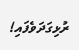ރުޅިގަދަވެފައި!